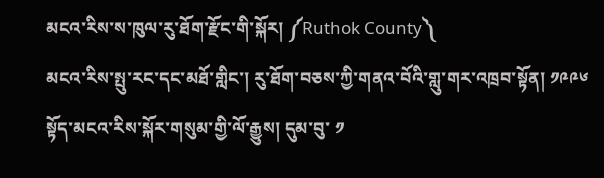མངའ་རིས་ས་ཁུལ་རུ་ཐོག་རྫོང་གི་སྐོར། ༼Ruthok County༽
མངའ་རིས་སྤུ་རང་དང་མཐོ་གླིང་། རུ་ཐོག་བཅས་ཀྱི་གནའ་བོའི་གླུ་གར་འཁྲབ་སྟོན། ༡༩༩༦
སྟོད་མངའ་རིས་སྐོར་གསུམ་གྱི་ལོ་རྒྱུས། དུམ་བུ་ ༡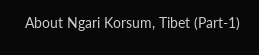About Ngari Korsum, Tibet (Part-1)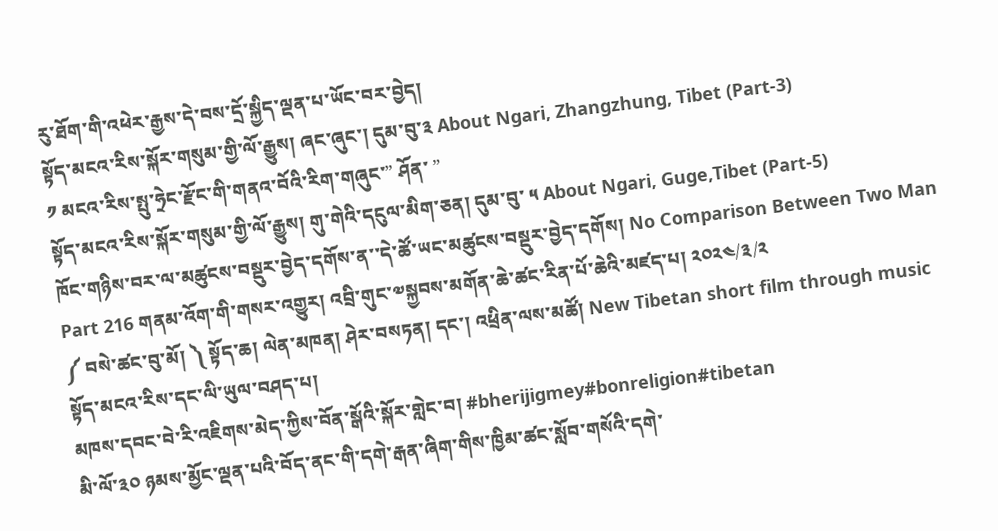རུ་ཐོག་གི་འཕེར་རྒྱས་དེ་བས་དྲོ་སྐྱིད་ལྡན་པ་ཡོང་བར་བྱེད།
སྟོད་མངའ་རིས་སྐོར་གསུམ་གྱི་ལོ་རྒྱུས། ཞང་ཞུང་། དུམ་བུ་༣ About Ngari, Zhangzhung, Tibet (Part-3)
༡ མངའ་རིས་སྤུ་ཧྲེང་རྫོང་གི་གནའ་བོའི་རིག་གཞུང་” ཤོན་ ”
སྟོད་མངའ་རིས་སྐོར་གསུམ་གྱི་ལོ་རྒྱུས། གུ་གེའི་དངུལ་མིག་ཅན། དུམ་བུ་ ༥ About Ngari, Guge,Tibet (Part-5)
ཁོང་གཉིས་བར་ལ་མཚུངས་བསྡུར་བྱེད་དགོས་ན་་དེ་ཚོ་ཡང་མཚུངས་བསྡུར་བྱེད་དགོས། No Comparison Between Two Man
Part 216 གནམ་འོག་གི་གསར་འགྱུར། འབྲི་གུང་༧སྐྱབས་མགོན་ཆེ་ཚང་རིན་པོ་ཆེའི་མཛད་པ། ༢༠༢༤/༣/༢
༼ བསེ་ཚང་བུ་མོ། ༽ སྟོད་ཆ། ལེན་མཁན། ཤེར་བསཏན། དང་། འཕྲིན་ལས་མཚོ། New Tibetan short film through music
སྟོད་མངའ་རིས་དང་ལི་ཡུལ་བཤད་པ།
མཁས་དབང་བེ་རི་འཇིགས་མེད་ཀྱིས་བོན་སྒོའི་སྐོར་གླེང་བ། #bherijigmey#bonreligion#tibetan
མི་ལོ་༣༠ ཉམས་མྱོང་ལྡན་པའི་བོད་ནང་གི་དགེ་རྒན་ཞིག་གིས་ཁྱིམ་ཚང་སློབ་གསོའི་དགེ་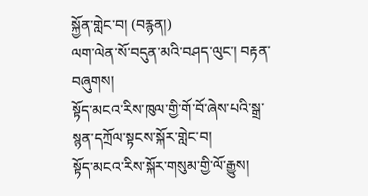སྐྱོན་གླེང་བ། (བརྙན།)
ལག་ལེན་སོ་བདུན་མའི་བཤད་ལུང་། བརྟན་བཞུགས།
སྟོད་མངའ་རིས་ཁུལ་གྱི་གོ་བོ་ཞེས་པའི་སྒྲ་སྙན་དཀྲོལ་སྟངས་སྐོར་གླེང་བ།
སྟོད་མངའ་རིས་སྐོར་གསུམ་གྱི་ལོ་རྒྱུས།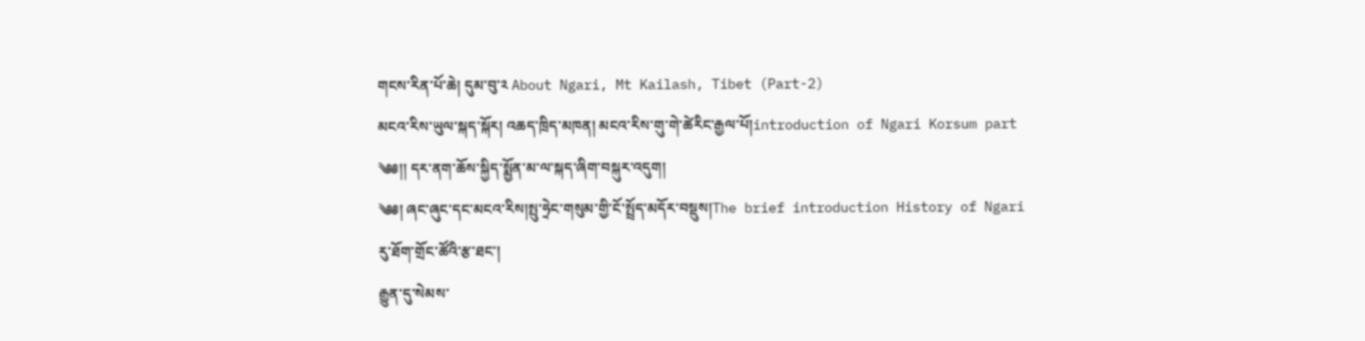གངས་རིན་པོ་ཆེ། དུམ་བུ་༢ About Ngari, Mt Kailash, Tibet (Part-2)
མངའ་རིས་ཡུལ་སྐད་སྐོར། འཆད་ཁྲིད་མཁན། མངའ་རིས་གུ་གེ་ཚེརིང་རྒྱལ་པོ།introduction of Ngari Korsum part
༄༅།། དར་ནག་ཆོས་སྐྱིད་སྨྱོན་མ་ལ་སྐད་ཞིག་བསྐུར་འདུག།
༄༅། ཞང་ཞུང་དང་མངའ་རིས།སྤུ་ཧྲེང་གསུམ་གྱི་ངོ་སྤྲོད་མདོར་བསྡུས།The brief introduction History of Ngari
རུ་ཐོག་གྲོང་ཚོའི་རྩ་ཐང་།
རྒྱུན་དུ་སེམས་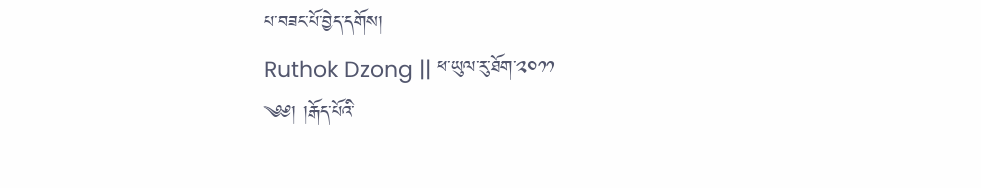པ་བཟང་པོ་བྱེད་དགོས།
Ruthok Dzong || ཕ་ཡུལ་རུ་ཐོག་༢༠༡༡
༄༅། །རྒོད་པོའི་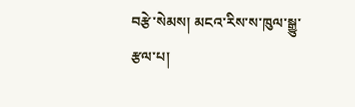བརྩེ་སེམས། མངའ་རིས་ས་ཁུལ་སྒྱུ་རྩལ་པ།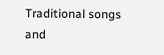Traditional songs and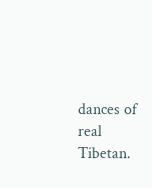dances of real Tibetan.